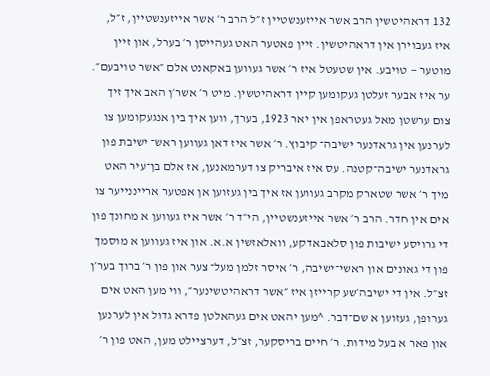132 דראהיטשין הרב אשר אײזענשטײן ז״ל הרב ר׳ אשר אײזענשטײן, ז״ל, איז געבוירן אין דראהיטשין. זײן פאטער האט געהײסן ר׳ בערל, און זײן מוטער — טויבע. אין שטעטל איז ר׳ אשר געװען באקאנט אלם ״אשר טויבעם״. ער איז אבער זעלטן געקומען קײן דראהיטשין. מיט ר׳ אשר׳ן האב איך זיך צום ערשטן מאל געטראפן אין יאר 1923, בערך, ווען איך בין אנגעקומען צו לערנען אין גראדנער ישיבה־ קיבוץ. ר׳ אשר איז דאן געװען ראש־ ישיבת פון גראדנער ישיבה־קטנה. עס איז איבריק צו דערמאנען, אז אלם בן־עיר האט מיך ר׳ אשר שטארק מקרב געװען אז איך בין געזוען אן אפטער ארײננײער צו אים אין חדר. הרב ר׳ אשר אײזענשטײן, הי״ד ר׳ אשר איז געװען א מחונך פון די גרויסע ישיבות פון סלאבאדקע, װאלאזשין א.א. און איז געװען א מוסמך פון די גאונים און ראשי־ישיבה, ר׳ איסר זלמן מעל־ צער און פון ר׳ ברוך בער׳ן זצ״ל. אין די ישיבה׳שע קרײזן איז ״אשר דראהיטשינער״, װי מען האט אים גערופן, געזוען א שם־דבר. ^מען יהאט אים געהאלטן פדרא גדול אין לערנען און פאר א בעל מידות. ר׳ חיים בריסקער, זצ״ל, דערצײלט מען, האט פון ר׳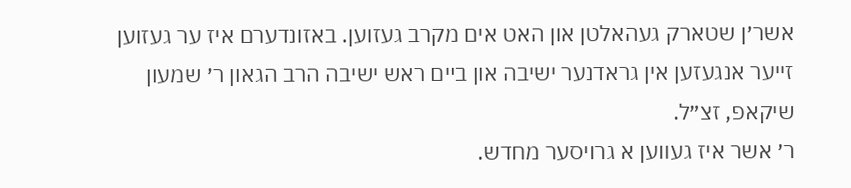אשר׳ן שטארק געהאלטן און האט אים מקרב געזוען. באזונדערם איז ער געזוען זייער אנגעזען אין גראדנער ישיבה און בײם ראש ישיבה הרב הגאון ר׳ שמעון שיקאפ, זצ״ל.
ר׳ אשר איז געװען א גרויסער מחדש.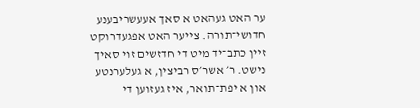ער האט געהאט א סאך אעעשריבענע חדושי־תורה. צײער האט אפגעדרוקט זײן כתב־יד מיט די חדזשים זוי סאיך נישט. ר׳ אשר׳ס רביצין, א געלערנטע און א יפת־תואר, איז געזוען די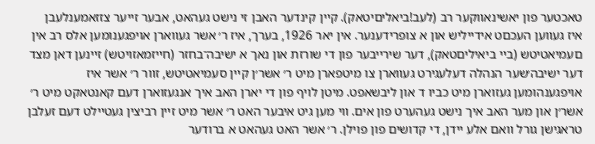טאכטער פון יאשינאװקער רב (לעב!ביאליםיטאק). קײן קינדער האבן זי נישט געהאט, אבער זייער צזזאמענלעבן איז געװען העכםט אידייליש און א צופרידענער. אין יאר 1926, בערך, איז ר׳ אשר געװארן אויפגענומען אלס רב אין םעמיאטיטש (בײ ביאיליםטאק), דער שירייבער פון די שורזת און נאך א ישיבה־בחזר (חײזמאזויטש) זײנען דאן מצד דער ישיבה׳שער הנהלה דעלעגירט געװארן צו מיטפארן מיט ר׳ אשר׳ן קײן סעמיאטיטש, זװר ר׳ אשר איז אויפגענהומען געזוארן מיט כביו ד און ליבשאפט. מיטן לויף פון די יארן האב איך אנגעזוארן דעם קאנטאקט מיט ר׳ אשר׳ן און מער האב איך נישט געהערט פון אים. װי מען גיט איבער האט ר׳ אשר מיט זײן רביצין געטײלט דעם זעלבן טראגישן גורל װאם אלע יידן, די קדושים פון פוילן. ר׳ אשר האט געהאט א ברודער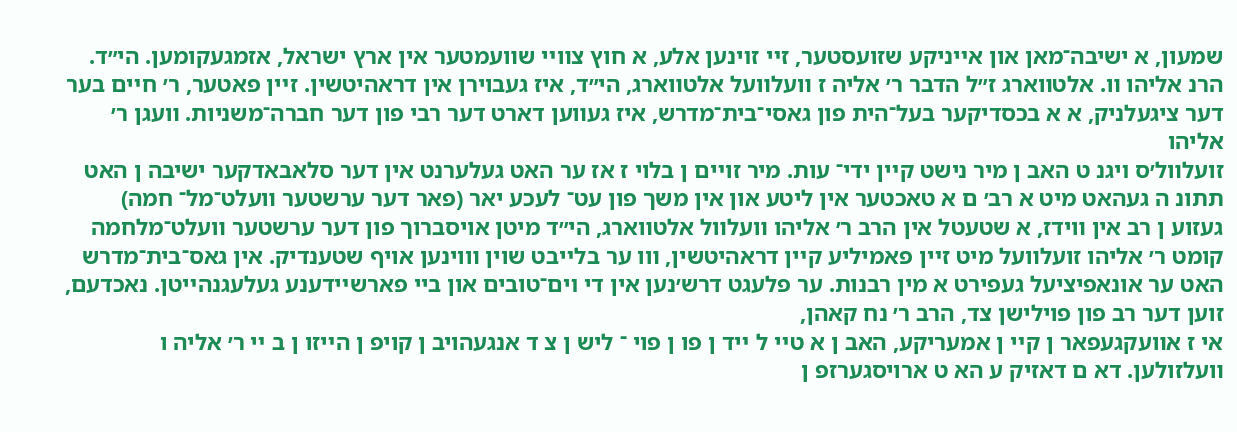שמעון, א ישיבה־מאן און אײניקע שזועסטער, זײ זױנען אלע, א חוץ צװײ שװעמטער אין ארץ ישראל, אזמגעקומען. הי״ד. הרנ אליהו װ. אלטװארג ז״ל הדבר ר׳ אליה ז װעלװעל אלטװארג, הי״ד, איז געבוירן אין דראהיטשין. זײן פאטער, ר׳ חײם בער דער ציגעלניק, א א בכסדיקער בעל־הית פון גאסי־בית־מדרש, איז געװען דארט דער רבי פון דער חברה־משניות. װעגן ר׳ אליהו
זועלװל׳ס ױגנ ט האב ן מיר נישט קײן ידי־ עות. מיר זוײם ן בלוי ז אז ער האט געלערנט אין דער סלאבאדקער ישיבה ן האט תתונ ה געהאט מיט א רב׳ ם א טאכטער אין ליטע און אין משך פון עט־ לעכע יאר (פאר דער ערשטער װעלט־מל־ חמה) געזוע ן רב אין װידז, א שטעטל אין הרב ר׳ אליהו װעלװל אלטװארג, הי״ד מיטן אויסברוך פון דער ערשטער װעלט־מלחמה קומט ר׳ אליהו זועלװעל מיט זײן פאמיליע קײן דראהיטשין, װו ער בלײבט שוין װוינען אויף שטענדיק. אין גאס־בית־מדרש האט ער אונאפיציעל געפירט א מין רבנות. ער פלעגט דרש׳נען אין די ױם־טובים און ביי פארשײדענע געלעגנהײטן. נאכדעם, זוען דער רב פון פוילישן צד, הרב ר׳ נח קאהן,
אי ז אװעקגעפאר ן קײ ן אמעריקע, האב ן א טײ ל ײד ן פו ן פוי ־ ליש ן צ ד אנגעהויב ן קויפ ן הײזו ן ב ײ ר׳ אליה ו װעלזולען. דא ם דאזיק ע הא ט ארויסגערזפ ן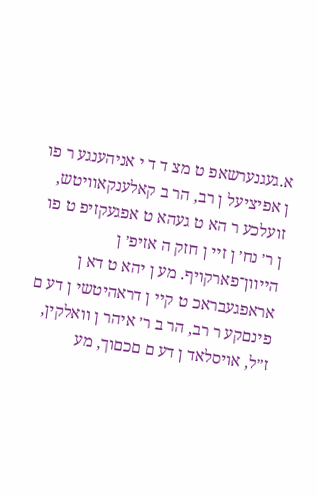א.געגנערשאפ ט מצ ד ד י אניהענגע ר פו ן אפיציעל ן רב, הר ב קאלענקאװיטש, זועלכע ר הא ט געהא ט אפגעקזיפ ט פו ן ר׳ נח׳ ן זײ ן חזק ה אזיפ׳ ן הײװן־פארקויף. מע ן יהא ט דא ן אראפגעבראכ ט קײ ן דראהיטשי ן דע ם פינםקע ר רב, הר ב ר׳ איהר ן װאלקין, ז״ל, אויסלאד ן דע ם םכםוך, מע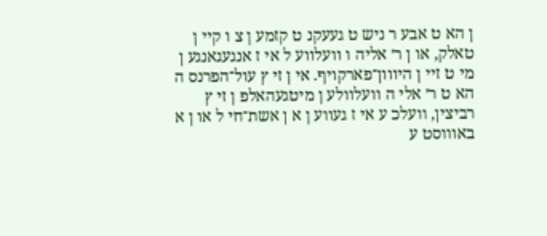ן הא ט אבע ר ניש ט געעקנ ט קזמע ן צ ו קײ ן טאלק, או ן ר׳ אליה ו װעלװע ל אי ז אנגעגאנגע ן מי ט זײ ן היװון־פארקויף. אי ן זי ץ עול־הפרנס ה הא ט ר׳ אלי ה װעלװלע ן מיטגעהאלפ ן זי ץ רביצין, װעלכ ע אי ז געװע ן א ן אשת־חי ל או ן א באװוסט ע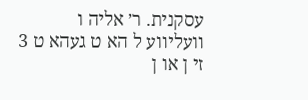עסקנית. ר׳ אליה ו װעליװע ל הא ט געהא ט 3 זי ן או ן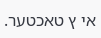אי ץ טאכטער.